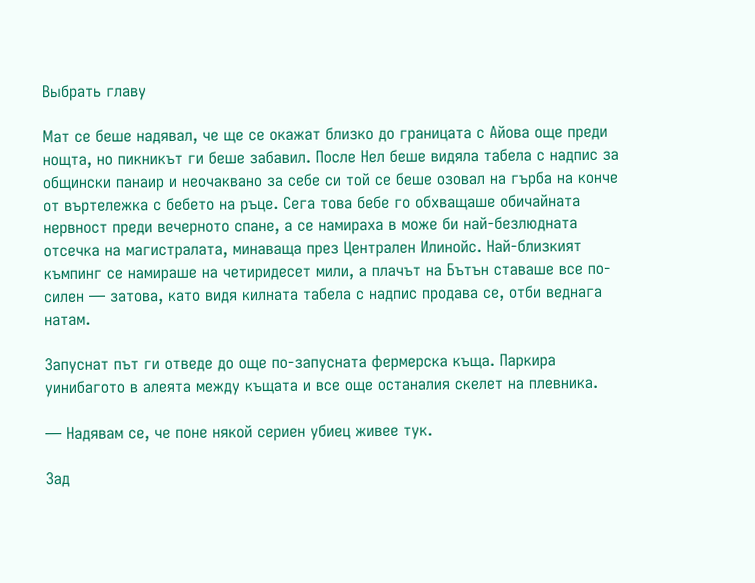Выбрать главу

Мат се беше надявал, че ще се окажат близко до границата с Айова още преди нощта, но пикникът ги беше забавил. После Нел беше видяла табела с надпис за общински панаир и неочаквано за себе си той се беше озовал на гърба на конче от въртележка с бебето на ръце. Сега това бебе го обхващаше обичайната нервност преди вечерното спане, а се намираха в може би най-безлюдната отсечка на магистралата, минаваща през Централен Илинойс. Най-близкият къмпинг се намираше на четиридесет мили, а плачът на Бътън ставаше все по-силен — затова, като видя килната табела с надпис продава се, отби веднага натам.

Запуснат път ги отведе до още по-запусната фермерска къща. Паркира уинибагото в алеята между къщата и все още останалия скелет на плевника.

— Надявам се, че поне някой сериен убиец живее тук.

Зад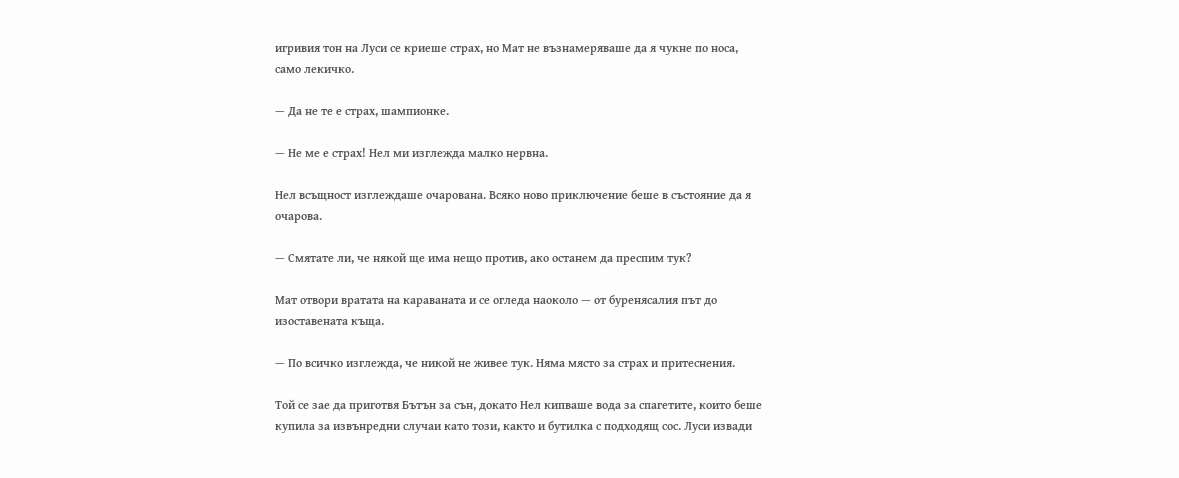игривия тон на Луси се криеше страх, но Мат не възнамеряваше да я чукне по носа, само лекичко.

— Да не те е страх, шампионке.

— Не ме е страх! Нел ми изглежда малко нервна.

Нел всъщност изглеждаше очарована. Всяко ново приключение беше в състояние да я очарова.

— Смятате ли, че някой ще има нещо против, ако останем да преспим тук?

Мат отвори вратата на караваната и се огледа наоколо — от буренясалия път до изоставената къща.

— По всичко изглежда, че никой не живее тук. Няма място за страх и притеснения.

Той се зае да приготвя Бътън за сън, докато Нел кипваше вода за спагетите, които беше купила за извънредни случаи като този, както и бутилка с подходящ сос. Луси извади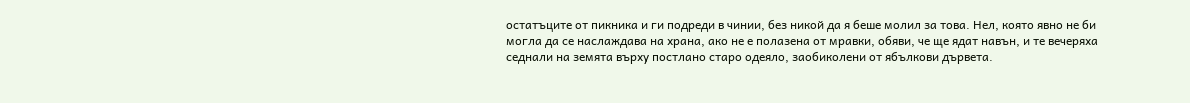остатъците от пикника и ги подреди в чинии, без никой да я беше молил за това. Нел, която явно не би могла да се наслаждава на храна, ако не е полазена от мравки, обяви, че ще ядат навън, и те вечеряха седнали на земята върху постлано старо одеяло, заобиколени от ябълкови дървета.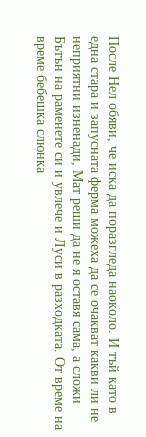После Нел обяви, че иска да поразгледа наоколо. И тъй като в една стара и запусната ферма можеха да се очакват какви ли не неприятни изненади, Мат реши да не я оставя сама, а сложи Бътън на раменете си и увлече и Луси в разходката. От време на време бебешка слюнка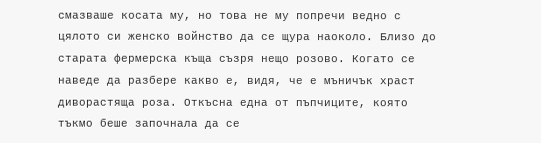смазваше косата му, но това не му попречи ведно с цялото си женско войнство да се щура наоколо. Близо до старата фермерска къща съзря нещо розово. Когато се наведе да разбере какво е, видя, че е мъничък храст диворастяща роза. Откъсна една от пъпчиците, която тъкмо беше започнала да се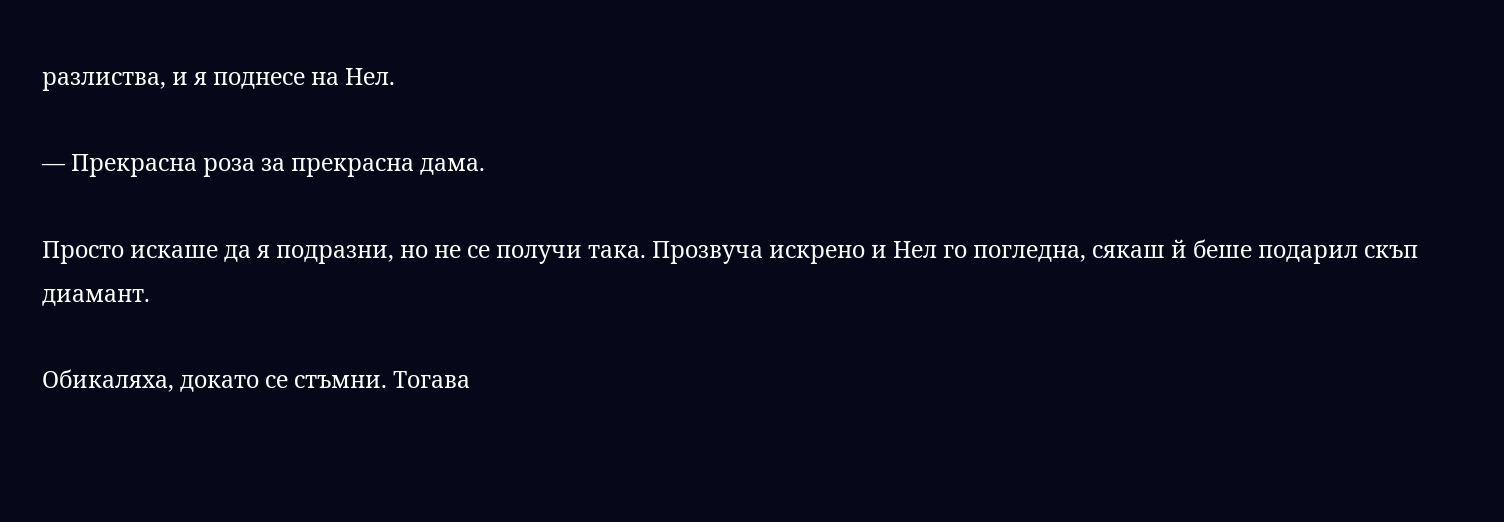разлиства, и я поднесе на Нел.

— Прекрасна роза за прекрасна дама.

Просто искаше да я подразни, но не се получи така. Прозвуча искрено и Нел го погледна, сякаш й беше подарил скъп диамант.

Обикаляха, докато се стъмни. Тогава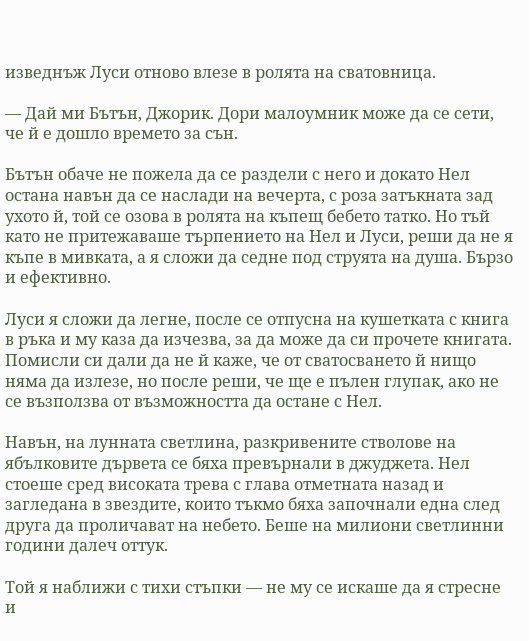изведнъж Луси отново влезе в ролята на сватовница.

— Дай ми Бътън, Джорик. Дори малоумник може да се сети, че й е дошло времето за сън.

Бътън обаче не пожела да се раздели с него и докато Нел остана навън да се наслади на вечерта, с роза затъкната зад ухото й, той се озова в ролята на къпещ бебето татко. Но тъй като не притежаваше търпението на Нел и Луси, реши да не я къпе в мивката, а я сложи да седне под струята на душа. Бързо и ефективно.

Луси я сложи да легне, после се отпусна на кушетката с книга в ръка и му каза да изчезва, за да може да си прочете книгата. Помисли си дали да не й каже, че от сватосването й нищо няма да излезе, но после реши, че ще е пълен глупак, ако не се възползва от възможността да остане с Нел.

Навън, на лунната светлина, разкривените стволове на ябълковите дървета се бяха превърнали в джуджета. Нел стоеше сред високата трева с глава отметната назад и загледана в звездите, които тъкмо бяха започнали една след друга да проличават на небето. Беше на милиони светлинни години далеч оттук.

Той я наближи с тихи стъпки — не му се искаше да я стресне и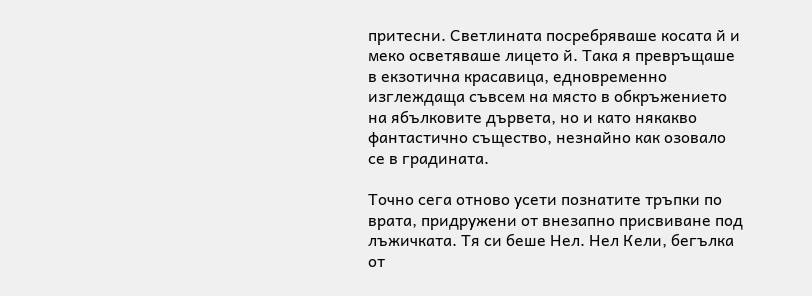притесни. Светлината посребряваше косата й и меко осветяваше лицето й. Така я превръщаше в екзотична красавица, едновременно изглеждаща съвсем на място в обкръжението на ябълковите дървета, но и като някакво фантастично същество, незнайно как озовало се в градината.

Точно сега отново усети познатите тръпки по врата, придружени от внезапно присвиване под лъжичката. Тя си беше Нел. Нел Кели, бегълка от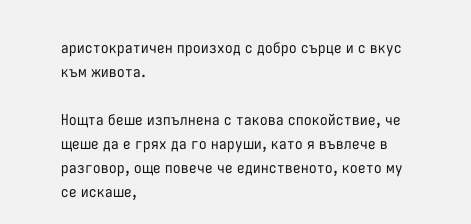аристократичен произход с добро сърце и с вкус към живота.

Нощта беше изпълнена с такова спокойствие, че щеше да е грях да го наруши, като я въвлече в разговор, още повече че единственото, което му се искаше,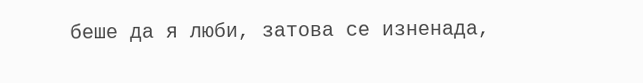беше да я люби, затова се изненада,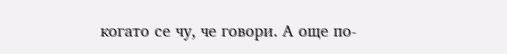когато се чу, че говори. А още по-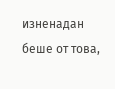изненадан беше от това,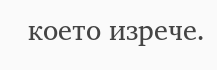което изрече.